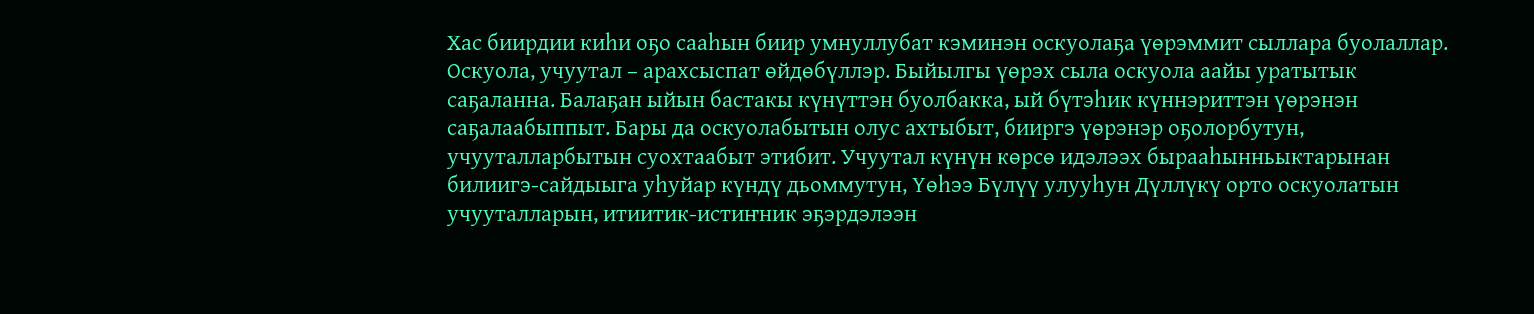Хас биирдии киhи оҕо сааhын биир умнуллубат кэминэн оскуолаҕа үөрэммит сыллара буолаллар. Оскуола, учуутал – арахсыспат өйдөбүллэр. Быйылгы үөрэх сыла оскуола аайы уратытык саҕаланна. Балаҕан ыйын бастакы күнүттэн буолбакка, ый бүтэhик күннэриттэн үөрэнэн саҕалаабыппыт. Бары да оскуолабытын олус ахтыбыт, бииргэ үөрэнэр оҕолорбутун, учууталларбытын суохтаабыт этибит. Учуутал күнүн көрсө идэлээх бырааhынньыктарынан билиигэ-сайдыыга уhуйар күндү дьоммутун, Үөһээ Бүлүү улууһун Дүллүкү орто оскуолатын учууталларын, итиитик-истиҥник эҕэрдэлээн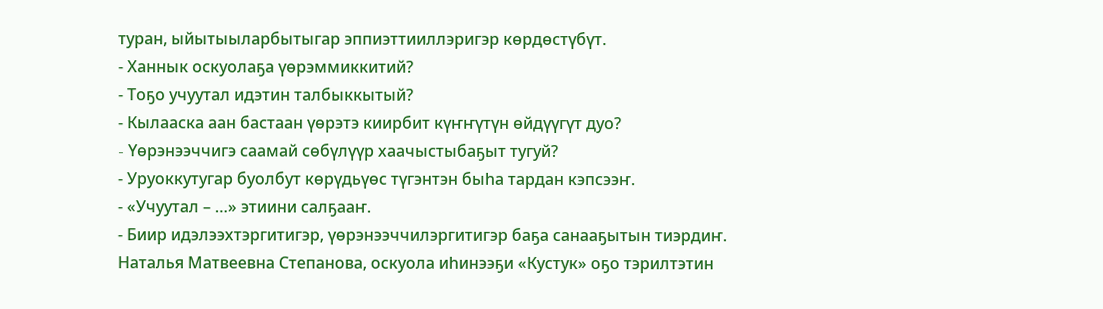туран, ыйытыыларбытыгар эппиэттииллэригэр көрдөстүбүт.
- Ханнык оскуолаҕа үөрэммиккитий?
- Тоҕо учуутал идэтин талбыккытый?
- Кылааска аан бастаан үөрэтэ киирбит күҥҥүтүн өйдүүгүт дуо?
- Yөрэнээччигэ саамай сөбүлүүр хаачыстыбаҕыт тугуй?
- Уруоккутугар буолбут көрүдьүөс түгэнтэн быһа тардан кэпсээҥ.
- «Учуутал – …» этиини салҕааҥ.
- Биир идэлээхтэргитигэр, үөрэнээччилэргитигэр баҕа санааҕытын тиэрдиҥ.
Наталья Матвеевна Степанова, оскуола иhинээҕи «Кустук» оҕо тэрилтэтин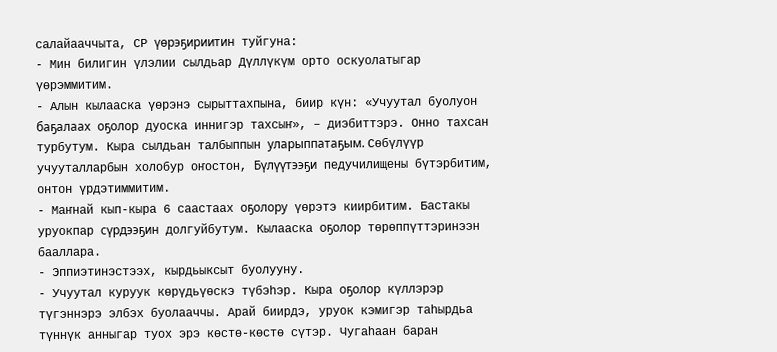салайааччыта, СР үөрэҕириитин туйгуна:
- Мин билигин үлэлии сылдьар Дүллүкүм орто оскуолатыгар үөрэммитим.
- Алын кылааска үөрэнэ сырыттахпына, биир күн: «Учуутал буолуон баҕалаах оҕолор дуоска иннигэр тахсыҥ», – диэбиттэрэ. Онно тахсан турбутум. Кыра сылдьан талбыппын уларыппатаҕым. Сөбүлүүр учууталларбын холобур оҥостон, Бүлүүтээҕи педучилищены бүтэрбитим, онтон үрдэтиммитим.
- Маҥнай кып-кыра 6 саастаах оҕолору үөрэтэ киирбитим. Бастакы уруокпар сүрдээҕин долгуйбутум. Кылааска оҕолор төрөппүттэринээн бааллара.
- Эппиэтинэстээх, кырдьыксыт буолууну.
- Учуутал куруук көрүдьүөскэ түбэһэр. Кыра оҕолор күллэрэр түгэннэрэ элбэх буолааччы. Арай биирдэ, уруок кэмигэр таhырдьа түннүк анныгар туох эрэ көстө-көстө сүтэр. Чугаhаан баран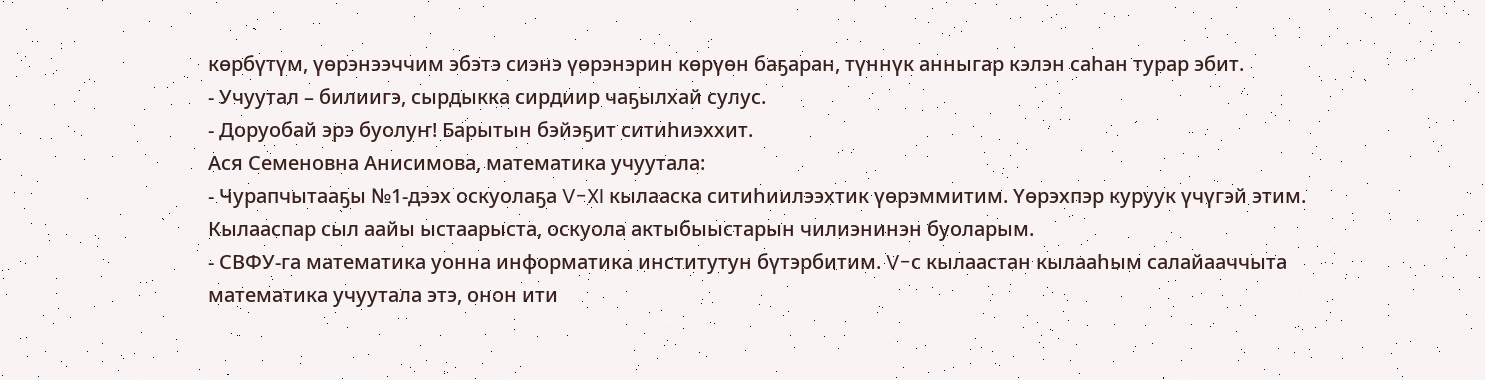көрбүтүм, үөрэнээччим эбэтэ сиэнэ үөрэнэрин көрүөн баҕаран, түннүк анныгар кэлэн саhан турар эбит.
- Учуутал – билиигэ, сырдыкка сирдиир чаҕылхай сулус.
- Доруобай эрэ буолуҥ! Барытын бэйэҕит ситиһиэххит.
Ася Семеновна Анисимова, математика учуутала:
- Чурапчытааҕы №1-дээх оскуолаҕа V-XI кылааска ситиһиилээхтик үөрэммитим. Yөрэхпэр куруук үчүгэй этим. Кылааспар сыл аайы ыстаарыста, оскуола актыбыыстарын чилиэнинэн буоларым.
- СВФУ-га математика уонна информатика институтун бүтэрбитим. V-с кылаастан кылааһым салайааччыта математика учуутала этэ, онон ити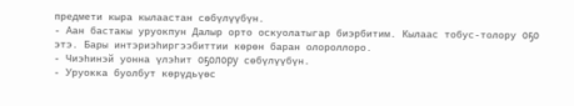предмети кыра кылаастан сөбүлүүбүн.
- Аан бастакы уруокпун Далыр орто оскуолатыгар биэрбитим. Кылаас тобус-толору оҕо этэ. Бары интэриэhиргээбиттии көрөн баран олороллоро.
- Чиэhинэй уонна үлэhит оҕолору сөбүлүүбүн.
- Уруокка буолбут көрүдьүөс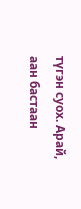түгэн суох. Арай, аан бастаан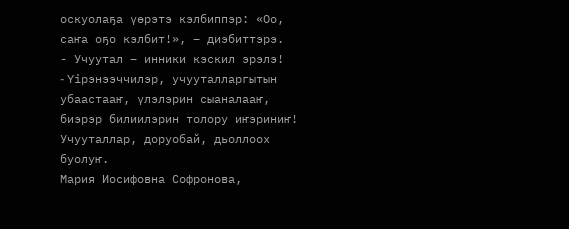оскуолаҕа үөрэтэ кэлбиппэр: «Оо, саҥа оҕо кэлбит!», – диэбиттэрэ.
- Учуутал – инники кэскил эрэлэ!
- Yірэнээччилэр, учууталларгытын убаастааҥ, үлэлэрин сыаналааҥ, биэрэр билиилэрин толору иҥэриниҥ! Учууталлар, доруобай, дьоллоох буолуҥ.
Мария Иосифовна Софронова,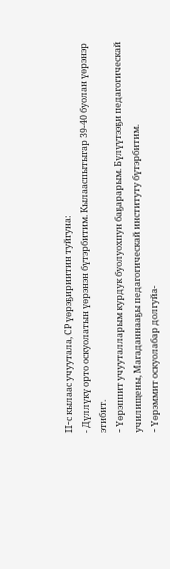II-с кылаас учуутала, СР үөрэҕириитин туйгуна:
- Дүллүкү орто оскуолатын үөрэнэн бүтэрбитим. Кылааспытыгар 39-40 буолан үөрэнэр этибит.
- Yөрэппит учууталларым курдук буолуохпун баҕарарым. Бүлүүтээҕи педагогическай училищены, Магаданнааҕы педагогическай институту бүтэрбитим.
- Yөрэммит оскуолабар долгуйа-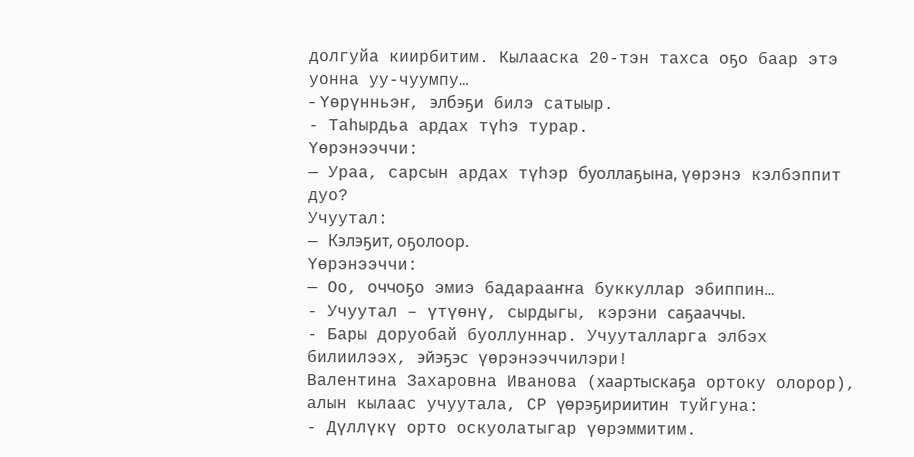долгуйа киирбитим. Кылааска 20-тэн тахса оҕо баар этэ уонна уу-чуумпу…
- Yөрүнньэҥ, элбэҕи билэ сатыыр.
- Таhырдьа ардах түhэ турар.
Yөрэнээччи:
— Ураа, сарсын ардах түһэр буоллаҕына, үөрэнэ кэлбэппит дуо?
Учуутал:
— Кэлэҕит, оҕолоор.
Yөрэнээччи:
— Оо, оччоҕо эмиэ бадарааҥҥа буккуллар эбиппин…
- Учуутал – үтүөнү, сырдыгы, кэрэни саҕааччы.
- Бары доруобай буоллуннар. Учууталларга элбэх билиилээх, эйэҕэс үөрэнээччилэри!
Валентина Захаровна Иванова (хаартыскаҕа ортоку олорор), алын кылаас учуутала, СР үөрэҕириитин туйгуна:
- Дүллүкү орто оскуолатыгар үөрэммитим.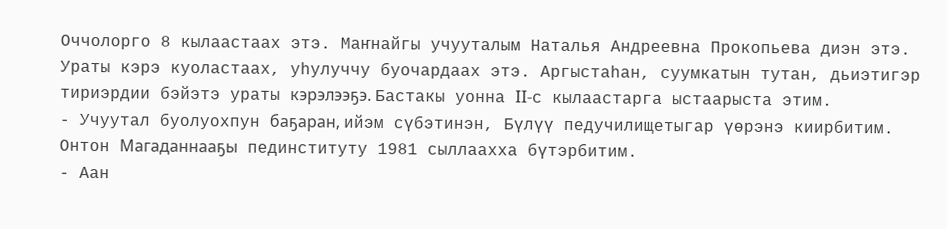Оччолорго 8 кылаастаах этэ. Маҥнайгы учууталым Наталья Андреевна Прокопьева диэн этэ. Ураты кэрэ куоластаах, уһулуччу буочардаах этэ. Аргыстаhан, суумкатын тутан, дьиэтигэр тириэрдии бэйэтэ ураты кэрэлээҕэ. Бастакы уонна II-с кылаастарга ыстаарыста этим.
- Учуутал буолуохпун баҕаран, ийэм сүбэтинэн, Бүлүү педучилищетыгар үөрэнэ киирбитим. Онтон Магаданнааҕы пединституту 1981 сыллаахха бүтэрбитим.
- Аан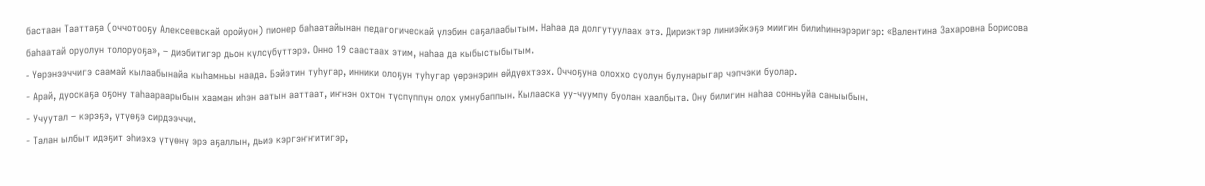бастаан Тааттаҕа (оччотооҕу Алексеевскай оройуон) пионер баhаатайынан педагогическай үлэбин саҕалаабытым. Наhаа да долгутуулаах этэ. Дириэктэр линиэйкэҕэ миигин билиhиннэрэригэр: «Валентина Захаровна Борисова баhаатай оруолун толоруоҕа», – диэбитигэр дьон күлсүбүттэрэ. Онно 19 саастаах этим, наһаа да кыбыстыбытым.
- Yөрэнээччигэ саамай кылаабынайа кыhамньы наада. Бэйэтин туһугар, инники олоҕун туһугар үөрэнэрин өйдүөхтээх. Оччоҕуна олоххо суолун булунарыгар чэпчэки буолар.
- Арай, дуоскаҕа оҕону таhаараарыбын хааман иһэн аатын ааттаат, иҥнэн охтон түспүппүн олох умнубаппын. Кылааска уу-чуумпу буолан хаалбыта. Ону билигин наhаа сонньуйа саныыбын.
- Учуутал – кэрэҕэ, үтүөҕэ сирдээччи.
- Талан ылбыт идэҕит эһиэхэ үтүөнү эрэ аҕаллын, дьиэ кэргэҥҥитигэр,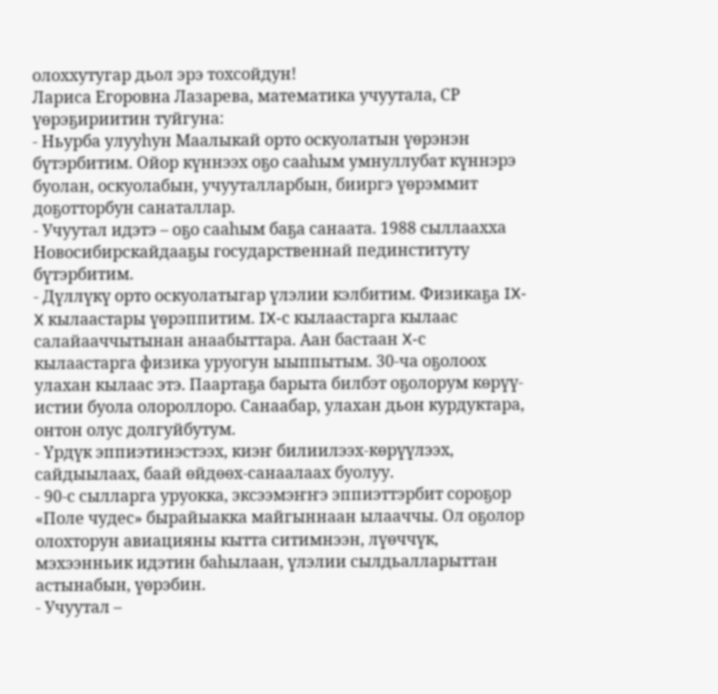олоххутугар дьол эрэ тохсойдун!
Лариса Егоровна Лазарева, математика учуутала, СР үөрэҕириитин туйгуна:
- Ньурба улууһун Маалыкай орто оскуолатын үөрэнэн бүтэрбитим. Ойор күннээх оҕо сааhым умнуллубат күннэрэ буолан, оскуолабын, учууталларбын, бииргэ үөрэммит доҕотторбун санаталлар.
- Учуутал идэтэ – оҕо сааhым баҕа санаата. 1988 сыллаахха Новосибирскайдааҕы государственнай пединституту бүтэрбитим.
- Дүллүкү орто оскуолатыгар үлэлии кэлбитим. Физикаҕа IX-X кылаастары үөрэппитим. IX-с кылаастарга кылаас салайааччытынан анаабыттара. Аан бастаан X-с кылаастарга физика уруогун ыыппытым. 30-ча оҕолоох улахан кылаас этэ. Паартаҕа барыта билбэт оҕолорум көрүү-истии буола олороллоро. Санаабар, улахан дьон курдуктара, онтон олус долгуйбутум.
- Үрдүк эппиэтинэстээх, киэҥ билиилээх-көрүүлээх, сайдыылаах, баай өйдөөх-санаалаах буолуу.
- 90-с сылларга уруокка, эксээмэҥҥэ эппиэттэрбит сороҕор «Поле чудес» бырайыакка майгыннаан ылааччы. Ол оҕолор олохторун авиацияны кытта ситимнээн, лүөччүк, мэхээнньик идэтин баhылаан, үлэлии сылдьалларыттан астынабын, үөрэбин.
- Учуутал –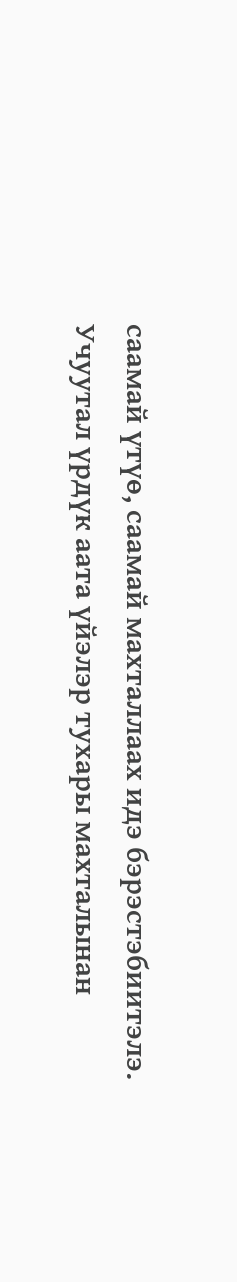саамай үтүө, саамай махталлаах идэ бэрэстэбиитэлэ. Учуутал үрдүк аата үйэлэр тухары махталынан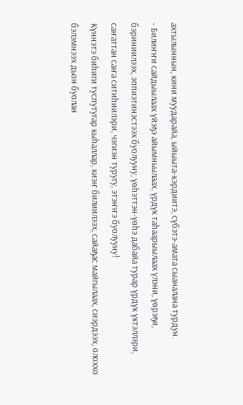ахтылыннын, кини муударайа, ыйыыта-кэрдиитэ, сүбэтэ-амата сыаналана турдун.
- Билиҥҥи сайдыылаах үйэҕэ айымньылаах, үрдүк таhаарыылаах үлэни, үөрэҕи, бэриниилээх, эппиэтинэстээх буолууну, үөhэттэн-үөhэ дабайа турар үрдүк үктэллэри, саҥаттан саҥа ситиhиилэри, чэгиэн туругу, этэҥҥэ буолууну!
Күннэтэ биhиги туспутугар кыhаллар, киэҥ билиилээх, сайаҕас майгылаах, сиэрдээх, олоххо бэлэмнээх дьон буолан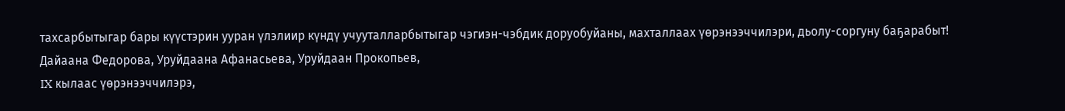тахсарбытыгар бары күүстэрин ууран үлэлиир күндү учууталларбытыгар чэгиэн-чэбдик доруобуйаны, махталлаах үөрэнээччилэри, дьолу-соргуну баҕарабыт!
Дайаана Федорова, Уруйдаана Афанасьева, Уруйдаан Прокопьев,
IX кылаас үөрэнээччилэрэ,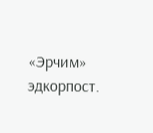«Эрчим» эдкорпост.